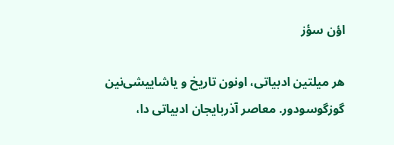اؤن سؤز

هر میلتین ادبیاتی، اونون تاریخ و یاشاییشی‌نین گوزگوسودور. معاصر آذربایجان ادبیاتی دا،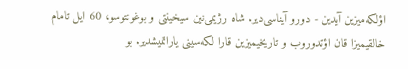اؤلکه‌میزین آیدین - دورو آیناسی‌دیر. شاه رژیمی‌نین سیخینتی و بوغونتوسو، 60 ایل تامام خالقیمیزا قان اؤتدوروب و تاریخیمیزین قارا لکه‌سینی یاراتمیشدیر. بو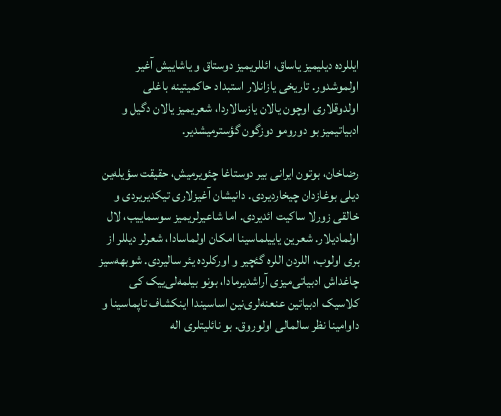ایللرده دیلیمیز یاساق، ائللریمیز دوستاق و یاشاییش آغیر اولموشدور. تاریخی یازانلار استبداد حاکمیتینه باغلی اولدوقلاری اوچون یالان یازسالاردا، شعریمیز یالان دگیل و ادبیاتیمیز بو دورومو دوزگون گؤسترمیشدیر.

رضاخان، بوتون ایرانی بیر دوستاغا چئویرمیش، حقیقت سؤیله‌ین دیلی بوغازدان چیخاردیردی. دانیشان آغیزلاری تیکدیریردی و خالقی زورلا ساکیت ائدیردی. اما شاعیرلریمیز سوسماییب، لال اولمادیلار. شعرین یاییلماسینا امکان اولماسادا، شعرلر دیللر از بری اولوب، اللردن اللره گئچیر و اورکلرده یئر سالیردی. شوبهه‌سیز چاغداش ادبیاتی‌میزی آراشدیرمادا، بونو بیلمه‌لی‌ییک کی کلاسیک ادبیاتین عنعنه‌لری‌نین اساسیندا اینکشاف تاپماسینا و داوامینا نظر سالمالی اولوروق. بو نائلیتلری اله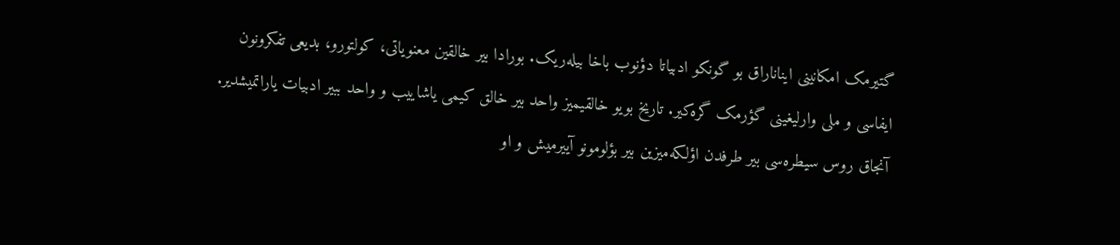گتیرمک امکانینی ایناناراق بو گونکو ادبیاتا دؤنوب باخا بیله‌ریک. بورادا بیر خالقین معنویاتی، کولتورو، بدیعی تفکرونون ایفاسی و ملی وارلیغینی گؤرمک گره‌کیر. تاریخ بویو خالقیمیز واحد بیر خالق کیمی یاشاییب و واحد ببیر ادبیات یاراتمیشدیر. آنجاق روس سیطره‌سی بیر طرفدن اؤلکه‌میزین بیر بؤلومونو آییرمیش و او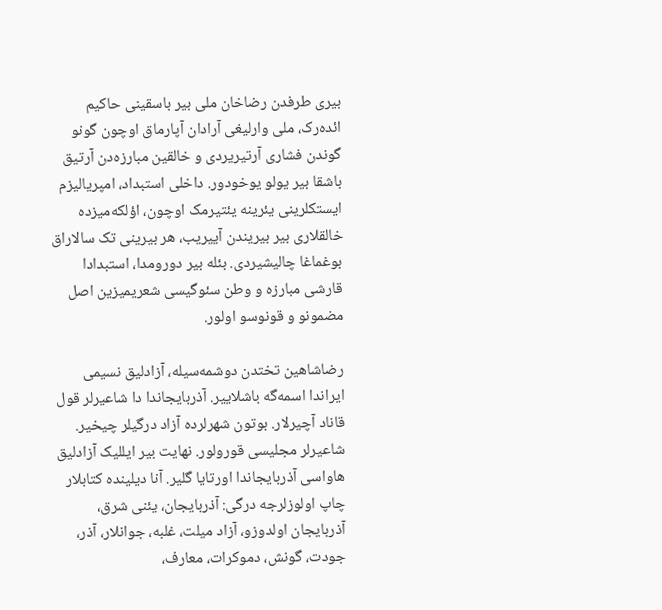بیری طرفدن رضاخان ملی بیر باسقینی حاکیم ائده‌رک، ملی وارلیغی آرادان آپارماق اوچون گونو گوندن فشاری آرتیریردی و خالقین مبارزه‌دن آرتیق باشقا بیر یولو یوخودور. داخلی استبداد، امپریالیزم ایستکلرینی یئرینه یئتیرمک اوچون، اؤلکه‌میزده خالقلاری بیر بیریندن آییریب، هر بیرینی تک سالاراق بوغماغا چالیشیردی. بئله بیر دورومدا، استبدادا قارشی مبارزه و وطن سئوگیسی شعریمیزین اصل مضمونو و قونوسو اولور.

رضاشاهین تختدن دوشمه‌سیله، آزادلیق نسیمی ایراندا اسمه‌گه باشلاییر. آذربایجاندا دا شاعیرلر قول قاناد آچیرلار. بوتون شهرلرده آزاد درگیلر چیخیر. شاعیرلر مجلیسی قورولور. نهایت بیر ایللیک آزادلیق هاواسی آذربایجاندا اورتایا گلیر. آنا دیلینده کتابلار چاپ اولوزلرجه درگی: آذربایجان، یئنی شرق، آذربایجان اولدوزو، آزاد میلت، غلبه، جوانلار، آذر، جودت، گونش، دموکرات، معارف،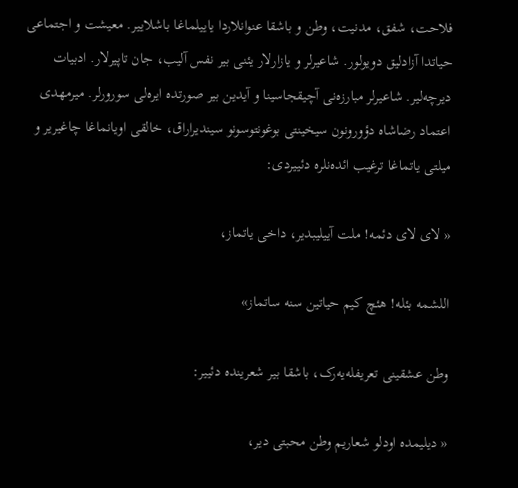فلاحت، شفق، مدنیت، وطن و باشقا عنوانلاردا یاییلماغا باشلاییر. معیشت و اجتماعی حیاتدا آزادلیق دویولور. شاعیرلر و یازارلار یئنی بیر نفس آلیب، جان تاپیرلار. ادبیات دیرچه‌لیر. شاعیرلر مبارزه‌نی آچیقجاسینا و آیدین بیر صورتده ایره‌لی سورورلر. میرمهدی اعتماد رضاشاه دؤورونون سیخینتی بوغونتوسونو سیندیراراق، خالقی اویانماغا چاغیریر و میلتی یاتماغا ترغیب ائده‌نلره دئییردی:

« لای لای دئمه! ملت آییلیبدیر، داخی یاتماز،

اللشمه بئله! هئچ کیم حیاتین سنه ساتماز»

وطن عشقینی تعریفله‌یه‌رک، باشقا بیر شعرینده دئییر:

« دیلیمده اودلو شعاریم وطن محبتی دیر،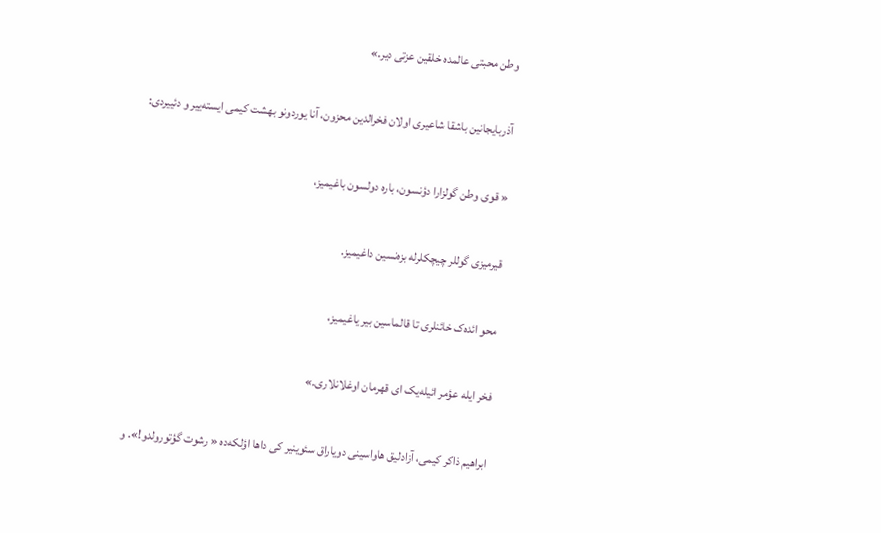وطن محبتی عالمده خلقین عزتی دیر.»

آذربایجانین باشقا شاعیری اولان فخرالدین محزون، آنا یوردونو بهشت کیمی ایسته‌ییر و دئییردی:

« قوی وطن گولزارا دؤنسون، باره دولسون باغیمیز،

قیرمیزی گوللر چیچکلرله بزه‌نسین داغیمیز.

محو ائده‌ک خائنلری تا قالماسین بیر یاغیمیز،

فخر ایله عؤمر ائیله‌یک ای قهرمان اوغلانلاری.»

ابراهیم ذاکر کیمی، آزادلیق هاواسینی دویاراق سئوینیر کی داها اؤلکه‌ده « رشوت گؤتورولدو!». و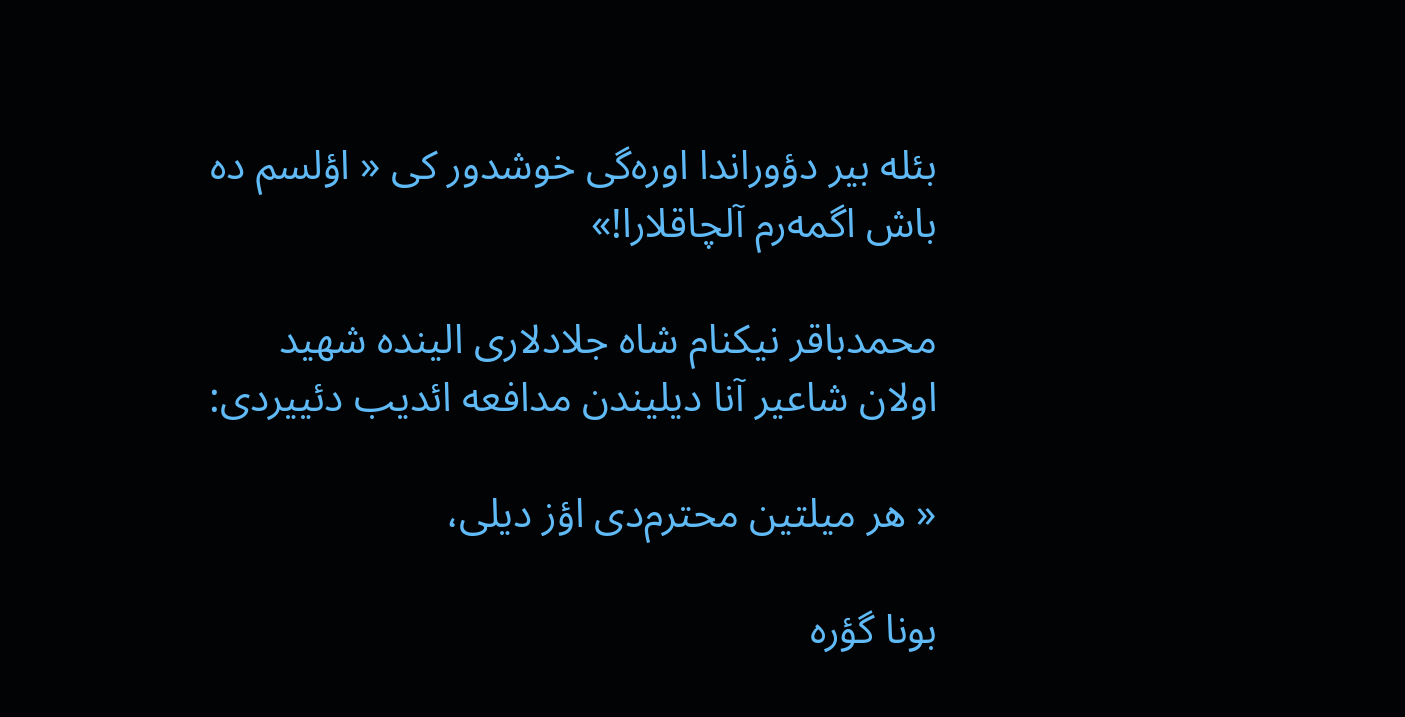بئله بیر دؤوراندا اوره‌گی خوشدور کی « اؤلسم ده باش اگمه‌رم آلچاقلارا!»

محمدباقر نیکنام شاه جلادلاری الینده شهید اولان شاعیر آنا دیلیندن مدافعه ائدیب دئییردی:

« هر میلتین محترم‌دی اؤز دیلی،

بونا گؤره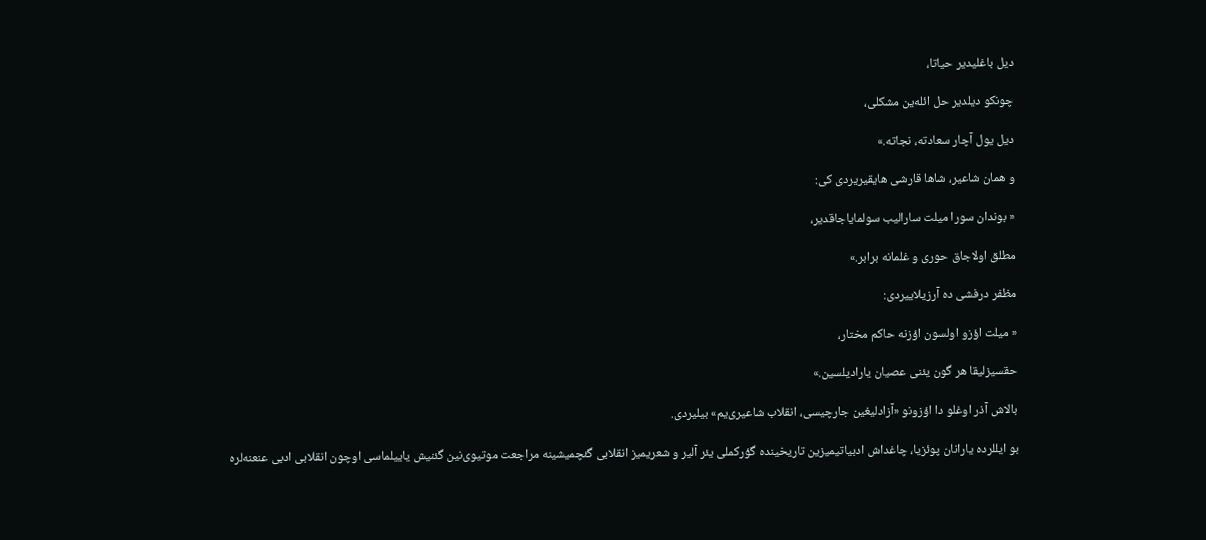دیل باغلیدیر حیاتا،

چونکو دیلدیر حل ائله‌ین مشکلی،

دیل یول آچار سعادته، نجاته.»

و همان شاعیر، شاها قارشی هایقیریردی کی:

« بوندان سورا میلت سارالیب سولمایاجاقدیر،

مطلق اولاجاق حوری و غلمانه برابر.»

مظفر درفشی ده آرزیلاییردی:

« میلت اؤزو اولسون اؤزنه حاکم مختار،

حقسیزلیقا هر گون یئنی عصیان یارادیلسین.»

بالاش آذر اوغلو دا اؤزونو «آزادلیغین جارچیسی، انقلاب شاعیری‌یم» بیلیردی.

بو ایللرده یارانان پوئزیا، چاغداش ادبیاتیمیزین تاریخینده گؤرکملی یئر آلیر و شعریمیز انقلابی گئچمیشینه مراجعت موتیوی‌نین گئنیش یاییلماسی اوچون انقلابی ادبی عنعنه‌لره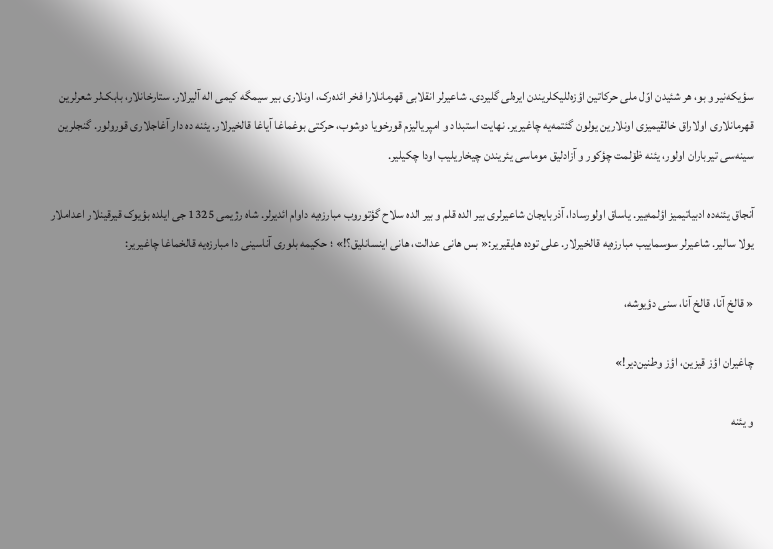سؤیکه‌نیر و بو، هر شئیدن اوّل ملی حرکاتین اؤزه‌للیکلریندن ایره‌لی گلیردی. شاعیرلر انقلابی قهرمانلارا فخر ائده‌رک، اونلاری بیر سیمگه کیمی اله آلیرلار. ستارخانلار، بابک‌لر شعرلرین قهرمانلاری اولاراق خالقیمیزی اونلارین یولون گئتمه‌یه چاغیریر. نهایت استبداد و امپریالیزم قورخویا دوشوب، حرکتی بوغماغا آیاغا قالخیرلار. یئنه ده دار آغاجلاری قورولور. گنجلرین سینه‌سی تیرباران اولور، یئنه ظۆلمت چؤکور و آزادلیق موماسی یئریندن چیخاریلیب اودا چکیلیر.

آنجاق یئنه‌ده ادبیاتیمیز اؤلمه‌ییر. یاساق اولورسادا، آذربایجان شاعیرلری بیر الده قلم و بیر الده سلاح گؤتوروب مبارزه‌یه داوام ائدیرلر. شاه رژیمی 1325 جی ایلده بؤیوک قیرقینلار اعداملار یولا سالیر. شاعیرلر سوسماییب مبارزه‌یه قالخیرلار. علی توده هایقیریر:« بس هانی عدالت، هانی اینسانلیق؟!» ؛ حکیمه بلوری آناسینی دا مبارزه‌یه قالخماغا چاغیریر:

« قالخ آنا، قالخ آنا، سنی دؤیوشه،

چاغیران اؤز قیزین، اؤز وطنین‌دیر!»

و یئنه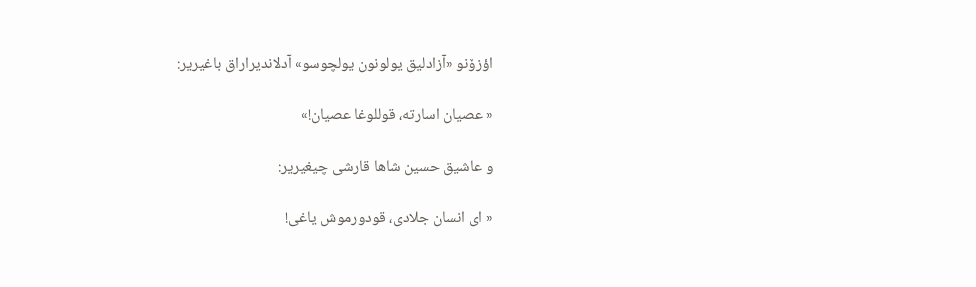اؤزۆنو «آزادلیق یولونون یولچوسو» آدلاندیراراق باغیریر:

« عصیان اسارته، قوللوغا عصیان!»

و عاشیق حسین شاها قارشی چیغیریر:

« ای انسان جلادی، قودورموش یاغی!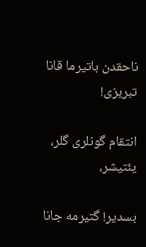ناحقدن باتیرما قانا تبریزی!

انتقام گونلری گلر، یئتیشر،

بسدیر! گتیرمه جانا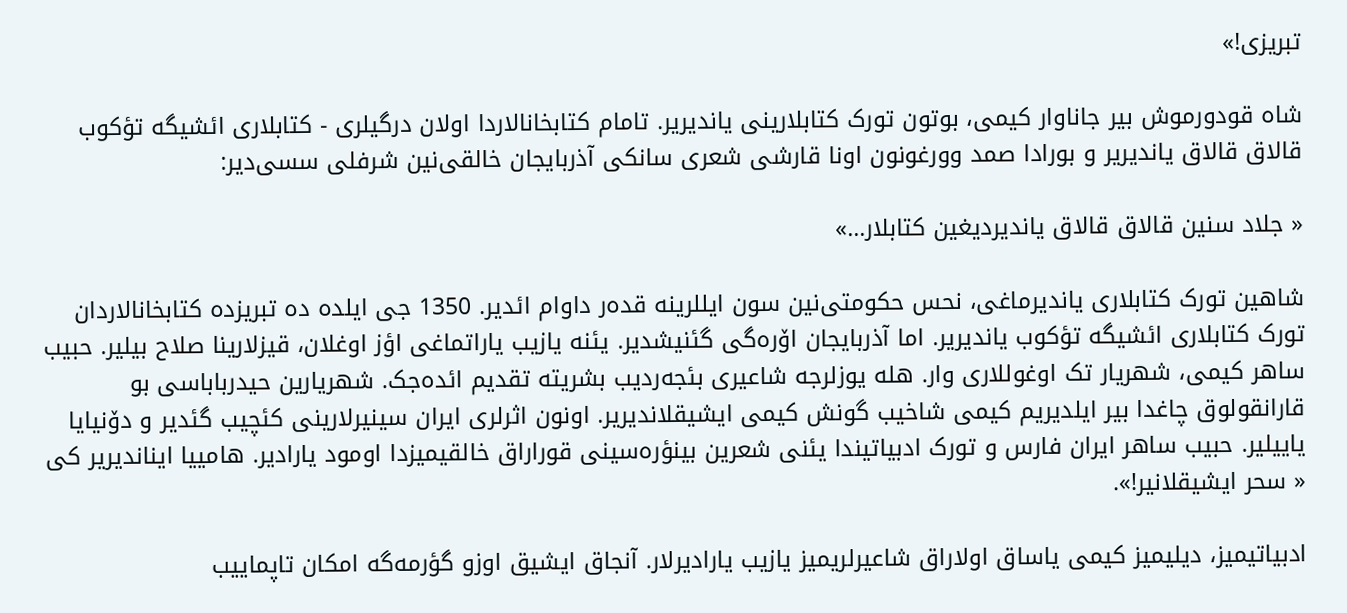تبریزی!»

شاه قودورموش بیر جاناوار کیمی، بوتون تورک کتابلارینی یاندیریر. تامام کتابخانالاردا اولان درگیلری - کتابلاری ائشیگه تؤکوب قالاق قالاق یاندیریر و بورادا صمد وورغونون اونا قارشی شعری سانکی آذربایجان خالقی‌نین شرفلی سسی‌دیر:

« جلاد سنین قالاق قالاق یاندیردیغین کتابلار...»

شاهین تورک کتابلاری یاندیرماغی، نحس حکومتی‌نین سون ایللرینه قده‌ر داوام ائدیر. 1350 جی ایلده ده تبریزده کتابخانالاردان تورک کتابلاری ائشیگه تؤکوب یاندیریر. اما آذربایجان اۆره‌گی گئنیشدیر. یئنه یازیب یاراتماغی اؤز اوغلان، قیزلارینا صلاح بیلیر. حبیب ساهر کیمی، شهریار تک اوغوللاری وار. هله یوزلرجه شاعیری بئجه‌ردیب بشریته تقدیم ائده‌جک. شهریارین حیدرباباسی بو قارانقولوق چاغدا بیر ایلدیریم کیمی شاخیب گونش کیمی ایشیقلاندیریر. اونون اثرلری ایران سینیرلارینی کئچیب گئدیر و دۆنیایا یاییلیر. حبیب ساهر ایران فارس و تورک ادبیاتیندا یئنی شعرین بینؤره‌سینی قوراراق خالقیمیزدا اومود یارادیر. هامییا ایناندیریر کی « سحر ایشیقلانیر!».

ادبیاتیمیز، دیلیمیز کیمی یاساق اولاراق شاعیرلریمیز یازیب یارادیرلار. آنجاق ایشیق اوزو گؤرمه‌گه امکان تاپماییب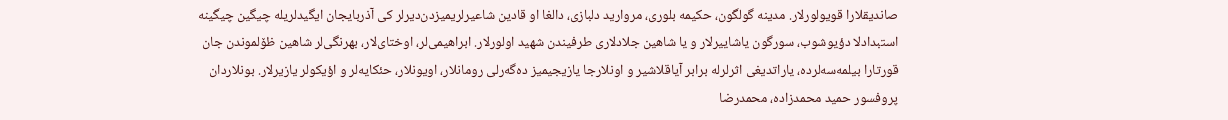صاندیقلارا قویولورلار. مدینه گولگون، حکیمه بلوری، مروارید دلبازی، دالغا او قادین شاعیرلریمیزدن‌دیرلر کی آذربایجان ایگیدلریله چیگین چیگینه استبدادلا دؤیوشوب، سورگون یاشاییرلار و یا شاهین جلادلاری طرفیندن شهید اولورلار. ابراهیمی‌لر، اوختای‌لار، بهرنگی‌لر شاهین ظۆلموندن جان قورتارا بیلمه‌سه‌لرده، یاراتدیغی اثرلرله برابر آیاقلاشیر و اونلارجا یازیجیمیز ده‌گه‌رلی رومانلار، اویونلار، حئکایه‌لر و اؤیکولر یازیرلار. بونلاردان پروفسور حمید محمدزاده، محمدرضا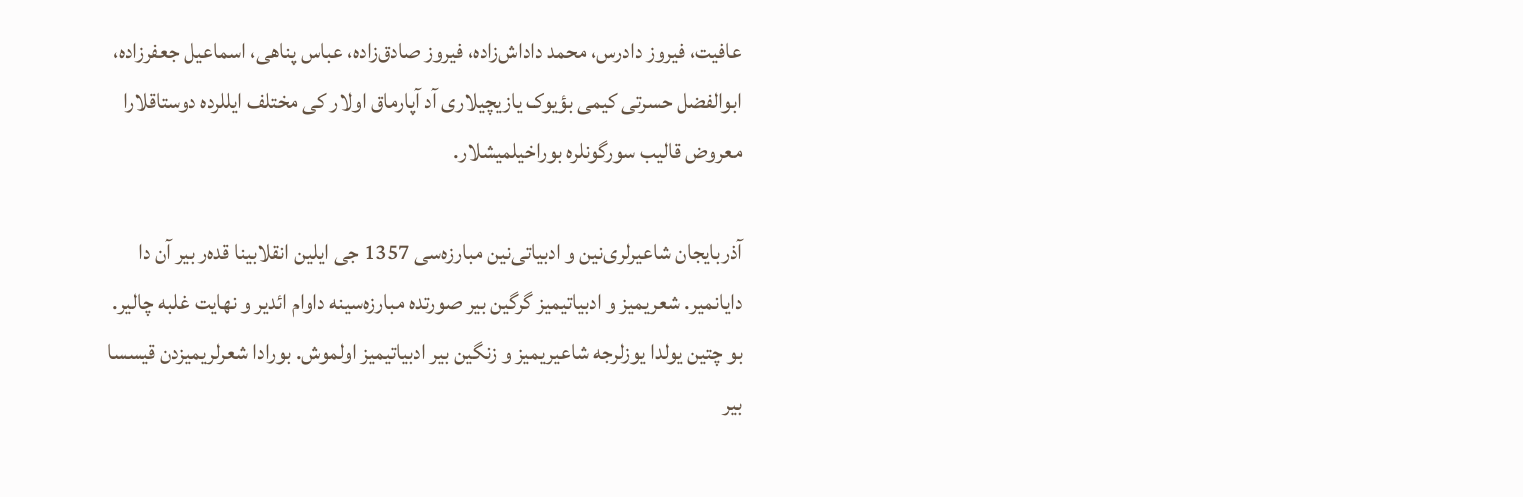عافیت، فیروز دادرس، محمد داداش‌زاده، فیروز صادق‌زاده، عباس پناهی، اسماعیل جعفرزاده، ابوالفضل حسرتی کیمی بؤیوک یازیچیلاری آد آپارماق اولار کی مختلف ایللرده دوستاقلارا معروض قالیب سورگونلره بوراخیلمیشلار.

آذربایجان شاعیرلری‌نین و ادبیاتی‌نین مبارزه‌سی 1357 جی ایلین انقلابینا قده‌ر بیر آن دا دایانمیر. شعریمیز و ادبیاتیمیز گرگین بیر صورتده مبارزه‌سینه داوام ائدیر و نهایت غلبه چالیر. بو چتین یولدا یوزلرجه شاعیریمیز و زنگین بیر ادبیاتیمیز اولموش. بورادا شعرلریمیزدن قیسسا بیر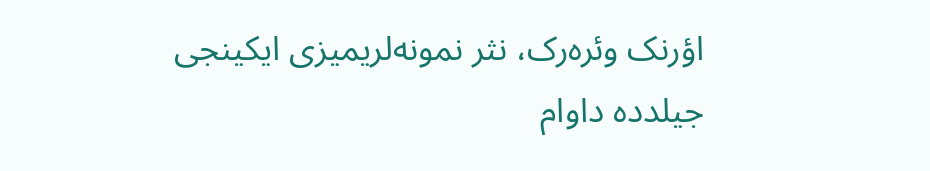اؤرنک وئره‌رک، نثر نمونه‌لریمیزی ایکینجی جیلدده داوام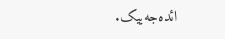ائده‌جه‌ییک.